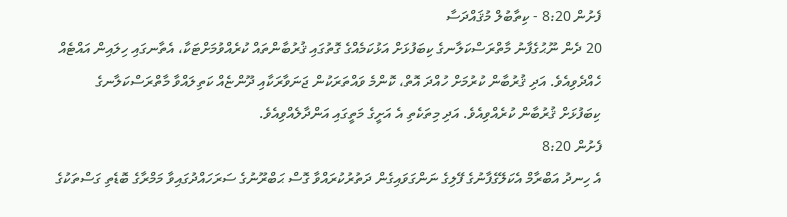ފެށުން 8:20 - ކިތާބުލް މުޤައްދަސާ
20 ދެން ނޫޙުގެފާނު މާތްރަސްކަލާނގެ ކިބަފުޅަށް އަޅުކަމެއްގެ ގޮތުގައި ޤުރުބާންތައް ކުރެއްވުމަށްޓަކާ، އެތާނގައި ހިލައިން އައްޓެއް ހެއްދެވިއެވެ. އަދި ޤުރުބާން ކުރުމަށް ހުއްދަ އޮތް، ކޮންމެ ވައްތަރަކުން ޖަނަވާރަކާއި ދޫންޏެއް ކަތިލައްވާ މާތްރަސްކަލާނގެ ކިބަފުޅަށް ޤުރުބާން ކުރެއްވިއެވެ. އަދި މިތަކެތި އެ އަށީގެ މަތީގައި އަންދާލެއްވިއެވެ.
ފެށުން 8:20
އެ ހިނދު އަބްރާމް އެކަލޭގެފާނުގެ ފޭލިގެ ނަންގަވައިގެން ދަތުރުކުރައްވާ ގޮސް ޙަބްރޫނުގެ ސަރަހައްދުގައިވާ މަމްރާގެ ބޮޑެތި ގަސްތަކުގެ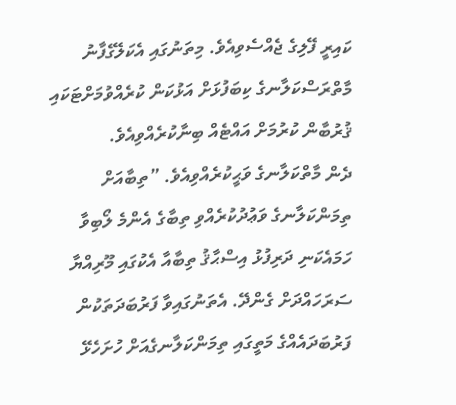ކައިރީ ފޭލިގެ ޖެއްސެވިއެވެ. މިތަނުގައި އެކަލޭގެފާނު މާތްރަސްކަލާނގެ ކިބަފުޅަށް އަޅުކަން ކުރެއްވުމަށްޓަކައި ޤުރުބާން ކުރުމަށް އައްޓެއް ބިނާކުރެއްވިއެވެ.
ދެން މާތްކަލާނގެ ވަޙީކުރެއްވިއެވެ. ”ތިބާއަށް ތިމަންކަލާނގެ ވަޢުދުކުރެއްވި ތިބާގެ އެންމެ ލޯބިވާ ހަމައެކަނި ދަރިފުޅު އިސްޙާޤު ތިބާއާ އެކުގައި މޫރިއްޔާ ސަރަހައްދަށް ގެންދޭ. އެތަނުގައިވާ ފަރުބަދަތަކުން ފަރުބަދައެއްގެ މަތީގައި ތިމަންކަލާނގެއަށް ހުށަހެޅޭ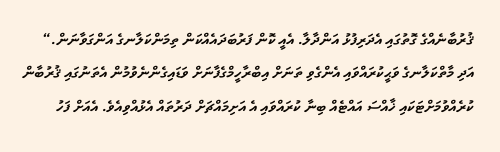ޤުރުބާނެއްގެ ގޮތުގައި އެދަރިފުޅު އަންދާލާ. އެއީ ކޮން ފަރުބަދައެއްކަން ތިމަންކަލާނގެ އަންގަވާނަން.“
އަދި މާތްކަލާނގެ ވަޙީކުރައްވައި އެންގެވި ތަނަށް އިބްރާހީމްގެފާނަށް ވަޑައިގެންނެވުމުން އެތަނުގައި ޤުރުބާން ކުރެއްވުމަށްޓަކައި ޚާއްސަ އައްޓެއް ބިނާ ކުރައްވައި އެ އަށިމައްޗަށް ދަރުތައް އެޅުއްވިއެވެ. އެއަށް ފަހު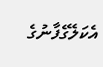އެކަލޭގެފާނުގެ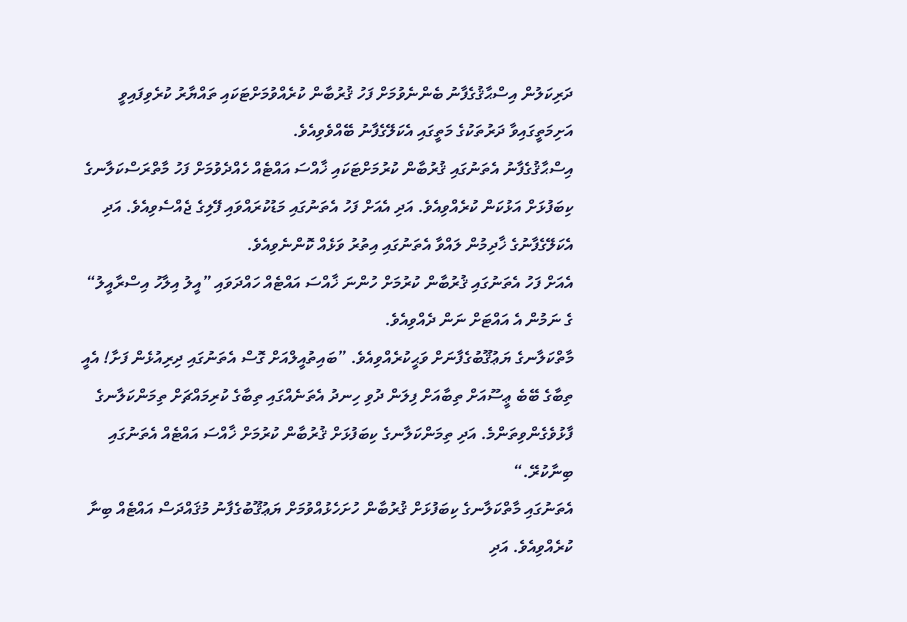ދަރިކަލުން އިސްޙާޤުގެފާނު ބެންނެވުމަށް ފަހު ޤުރުބާން ކުރެއްވުމަށްޓަކައި ތައްޔާރު ކުރެވިފައިވީ އަށިމަތީގައިވާ ދަރުތަކުގެ މަތީގައި އެކަލޭގެފާނު ބޭއްވެވިއެވެ.
އިސްޙާޤުގެފާނު އެތަނުގައި ޤުރުބާން ކުރުމަށްޓަކައި ޚާއްސަ އައްޓެއް ހެއްދެވުމަށް ފަހު މާތްރަސްކަލާނގެ ކިބަފުޅަށް އަޅުކަން ކުރެއްވިއެވެ. އަދި އެއަށް ފަހު އެތަނުގައި މަޑުކުރައްވައި ފޭލިގެ ޖެއްސެވިއެވެ. އަދި އެކަލޭގެފާނުގެ ޚާދިމުން ލައްވާ އެތަނުގައި އިތުރު ވަޅެއް ކޮންނެވިއެވެ.
އެއަށް ފަހު އެތަނުގައި ޤުރުބާން ކުރުމަށް ހުންނަ ޚާއްސަ އައްޓެއް ހައްދަވައި ”އީލު އިލާހު އިސްރާއީލު“ ގެ ނަމުން އެ އައްޓަށް ނަން ދެއްވިއެވެ.
މާތްކަލާނގެ ޔަޢުޤޫބުގެފާނަށް ވަޙީކުރެއްވިއެވެ. ”ބައިތުއީލްއަށް ގޮސް އެތަނުގައި ދިރިއުޅެން ފަށާ! އެއީ ތިބާގެ ބޭބެ ޢީސޫއަށް ތިބާއަށް ފިލަން ދުވި ހިނދު އެތަނެއްގައި ތިބާގެ ކުރިމައްޗަށް ތިމަންކަލާނގެ ފާޅުވެގެންވިތަންމެ. އަދި ތިމަންކަލާނގެ ކިބަފުޅަށް ޤުރުބާން ކުރުމަށް ޚާއްސަ އައްޓެއް އެތަނުގައި ބިނާކުރޭ.“
އެތަނުގައި މާތްކަލާނގެ ކިބަފުޅަށް ޤުރުބާން ހުށަހެޅުއްވުމަށް ޔަޢުޤޫބުގެފާނު މުޤައްދަސް އައްޓެއް ބިނާ ކުރެއްވިއެވެ. އަދި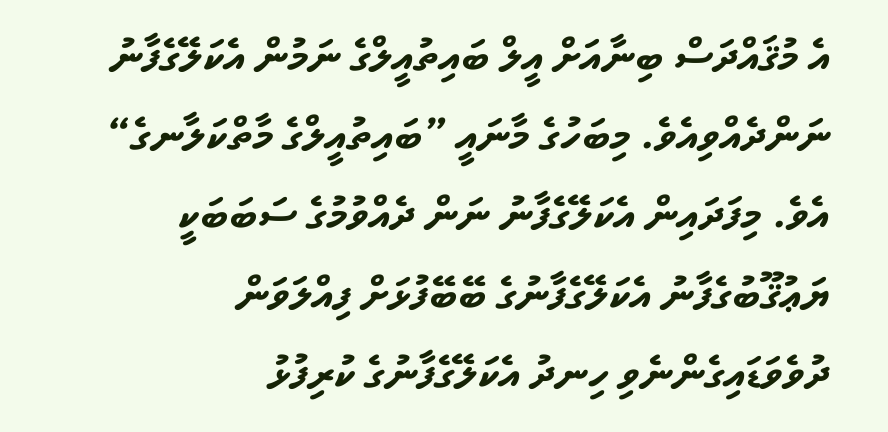އެ މުޤައްދަސް ބިނާއަށް އީލް ބައިތުއީލްގެ ނަމުން އެކަލޭގެފާނު ނަންދެއްވިއެވެ. މިބަހުގެ މާނައީ ”ބައިތުއީލްގެ މާތްކަލާނގެ“ އެވެ. މިފަދައިން އެކަލޭގެފާނު ނަން ދެއްވުމުގެ ސަބަބަކީ ޔަޢުޤޫބުގެފާނު އެކަލޭގެފާނުގެ ބޭބޭފުޅަށް ފިއްލަވަން ދުވެވަޑައިގެންނެވި ހިނދު އެކަލޭގެފާނުގެ ކުރިފުޅު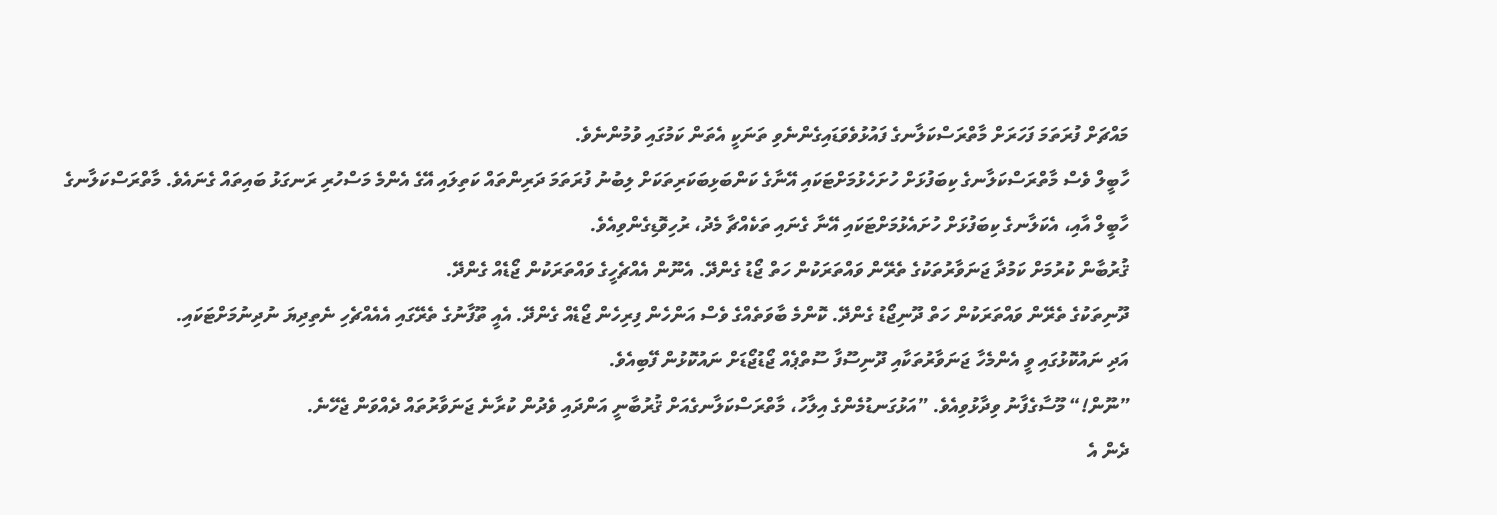މައްޗަށް ފުރަތަމަ ފަހަރަށް މާތްރަސްކަލާނގެ ފައުޅުވެވަޑައިގެންނެވި ތަނަކީ އެތަން ކަމުގައި ވުމުންނެވެ.
ހާބީލް ވެސް މާތްރަސްކަލާނގެ ކިބަފުޅަށް ހުށަހެޅުމަށްޓަކައި އޭނާގެ ކަންބަޅިބަކަރިތަކަށް ލިބުނު ފުރަތަމަ ދަރިންތައް ކަތިލައި އޭގެ އެންމެ މަސްހުރި ރަނގަޅު ބައިތައް ގެނައެވެ. މާތްރަސްކަލާނގެ ހާބީލް އާއި، އެކަލާނގެ ކިބަފުޅަށް ހުށައެޅުމަށްޓަކައި އޭނާ ގެނައި ތަކެއްޗާ މެދު، ރުހިވޮޑިގެންވިއެވެ.
ޤުރުބާން ކުރުމަށް ކަމުދާ ޖަނަވާރުތަކުގެ ތެރޭން ވައްތަރަކުން ހަތް ޖޯޑު ގެންދޭ. އެނޫން އެއްޗެހީގެ ވައްތަރަކުން ޖޯޑެއް ގެންދޭ.
ދޫނިތަކުގެ ތެރޭން ވައްތަރަކުން ހަތް ދޫނިޖޯޑު ގެންދޭ. ކޮންމެ ބާވަތެއްގެ ވެސް އަންހެން ފިރިހެން ޖޯޑެއް ގެންދޭ. އެއީ ތޫފާނުގެ ތެރޭގައި އެއެއްޗެހި ނެތިދިޔަ ނުދިނުމަށްޓަކައި.
އަދި ނައުކޮޅުގައި ވީ އެންމެހާ ޖަނަވާރުތަކާއި ދޫނިސޫފާ ސޫތްޕެއް ޖޯޑުޖޯޑަށް ނައުކޮޅުން ފޭބިއެވެ.
”ނޫން!“ މޫސާގެފާނު ވިދާޅުވިއެވެ. ”އަޅުގަނޑުމެންގެ އިލާހު، މާތްރަސްކަލާނގެއަށް ޤުރުބާނީ އަންދައި ވެދުން ކުރާނެ ޖަނަވާރުތައް ދެއްވަން ޖެހޭނެ.
ދެން އެ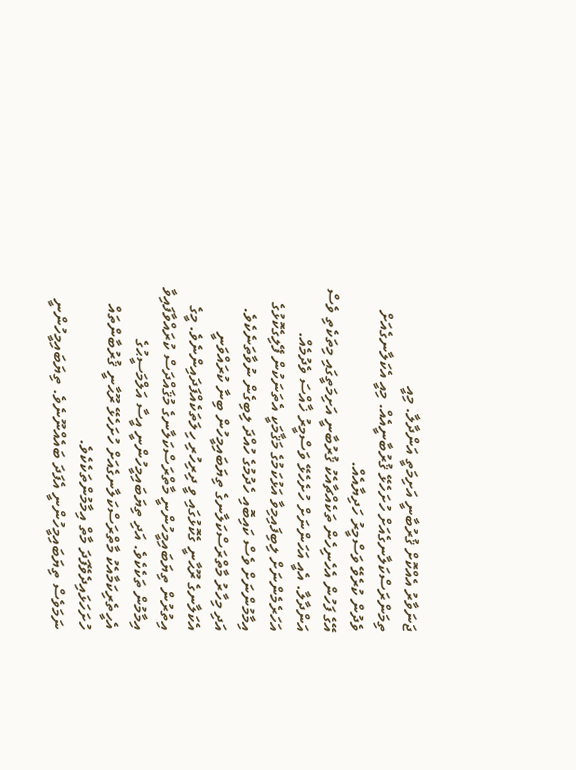ޖަނަވާރު އެއްކޮށް ޤުރުބާނީ އަށިމަތީ އަންދާލާ. މިއީ ތިމަންރަސްކަލާނގެއަށް ހުށަހެޅޭ ޤުރުބާނީއެއް. މިއީ އެކަލާނގެއަށް ވެދުން ކުރެވޭ ވަސްމީރު ހަދިޔާއެއް.
އޭގެ ފަހުން އެހެނިހެން ތަކެއްޗާއެކު ޤުރުބާނީ އަށިމަތީގައި މިތަކެތި ވެސް އަންދާލާ. އެއީ އަހަންނަށް ހުށެހެޅޭ ވަސްމީރު ޚާއްސަ ވެދުމެއް.
އަހަރެމެންނަށް ލިބިފައިމިވާ އަޅުކަމުގެ މަޤާމަކީ އެތަނަކުން ފޭލިގެކޮޅުގެ އިމާމުންނަށް ވެސް ކައިބޮއި ހެދުމުގެ ހުއްދަ ލިބިގެން ނުވާތަނެކެވެ.
އަދި މިހާރު މާތްރަސްކަލާނގެ ތިޔަބައިމީހުން ބިނާ ކުރައްވަނީ އެކަލާނގެ ރޫޙާނީ ގެކޮޅުގައި ވީ ދިރިހުރި ހިލަތަކެއްފަދައިންނެވެ. މީގެ އިތުރުން ތިޔަބައިމީހުންނީ މާތްރަސްކަލާނގެ މުޤައްދަސް ކުރައްވާފައިވާ އިމާމުން ތަކެކެވެ. އަދި ތިޔަބައިމީހުންނީ އީސާ އަލްމަސީޙުގެ އެހީތެރިކަމާއެކު މާތްރަސްކަލާނގެއަށް ހުށަހެޅޭ ރޫޙާނީ ޤުރުބާންތައް ހުށަހަޅައިދެވޭފަދަ މާތް އިމާމުންތަކެކެވެ.
ނަމަވެސް ތިޔަބައިމީހުންނީ އެފަދަ ބައެއްނޫނެވެ. ތިޔަބައިމީހުންނީ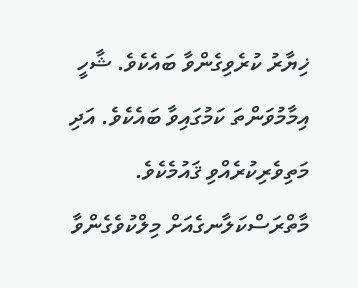ޚިޔާރު ކުރެވިގެންވާ ބައެކެވެ. ޝާހީ އިމާމުވަންތަ ކަމުގައިވާ ބައެކެވެ. އަދި މަތިވެރިކުރެއްވި ޤައުމެކެވެ. މާތްރަސްކަލާނގެއަށް މިލްކުވެގެންވާ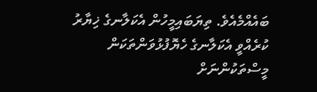ބައެއްމެއެވެ. ތިޔަބައިމީހުން އެކަލާނގެ ޚިޔާރު ކުރެއްވީ އެކަލާނގެ ހެޔޮފުޅުވަންތަކަން މީސްތަކުންނަށް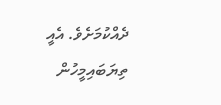ދެއްކުމަށެވެ. އެއީ ތިޔަބައިމީހުން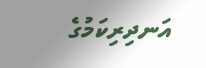އަނދިރިކަމުގެ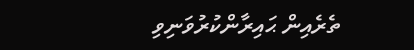ތެރެއިން ޙައިރާންކުރުވަނިވި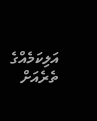އަލިކަމެއްގެ ތެރެއަށް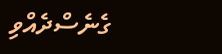ގެނެސްދެއްވި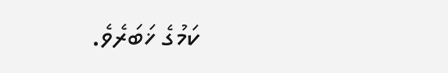ކަމުގެ ޚަބަރެވެ.